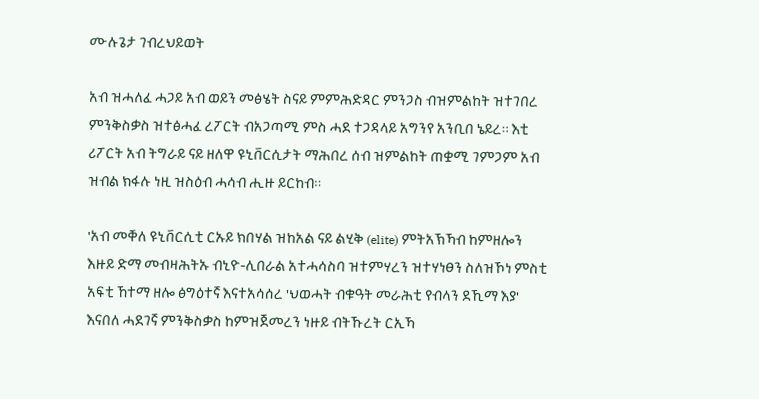ሙሉጌታ ገብረህይወት

አብ ዝሓለፈ ሓጋይ አብ ወይን መፅሄት ስናይ ምምሕድዳር ምንጋስ ብዝምልከት ዝተገበረ ምንቅስቃስ ዝተፅሓፈ ረፖርት ብአጋጣሚ ምስ ሓደ ተጋዳላይ አግንየ አንቢበ ኔይረ። እቲ ሪፖርት አብ ትግራይ ናይ ዘለዋ ዩኒቨርሲታት ማሕበረ ሰብ ዝምልከት ጠቋሚ ገምጋም አብ ዝብል ክፋሉ ነዚ ዝስዕብ ሓሳብ ሒዙ ይርከብ።

'አብ መቐለ ዩኒቨርሲቲ ርኡይ ክበሃል ዝከአል ናይ ልሂቅ (elite) ምትአኽኻብ ከምዘሎን እዙይ ድማ መብዛሕትኡ ብኒዮ-ሊበራል አተሓሳስባ ዝተምሃረን ዝተሃነፀን ስለዝኾነ ምስቲ አፍቲ ኸተማ ዘሎ ፅግዕተኛ እናተአሳሰረ 'ህወሓት ብቁዓት መራሕቲ የብላን ደኺማ እያ' እናበለ ሓደገኛ ምንቅስቃስ ከምዝጀመረን ነዙይ ብትኹረት ርኢኻ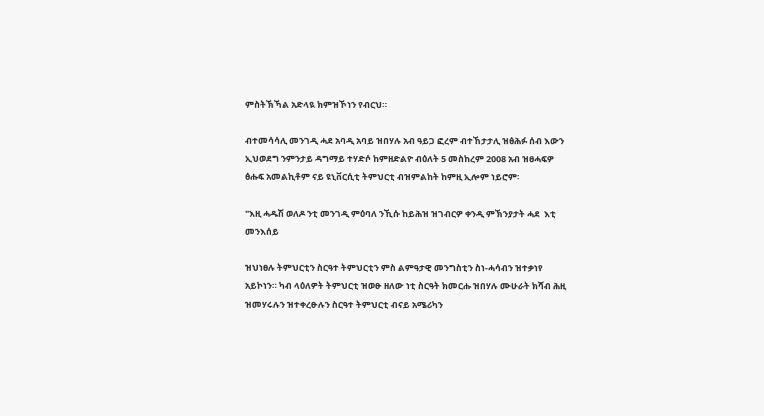ምስትኽኻል አድላዪ ክምዝኾነን የብርህ።

ብተመሳሳሊ መንገዲ ሓደ አባዲ አባይ ዝበሃሉ አብ ዓይጋ ፎረም ብተኸታታሊ ዝፅሕፉ ሰብ እውን ኢህወደግ ንምንታይ ዳግማይ ተሃድሶ ከምዘድልዮ ብዕለት 5 መስከረም 2008 አብ ዝፀሓፍዎ ፅሑፍ አመልኪቶም ናይ ዩኒቨርሲቲ ትምህርቲ ብዝምልከት ከምዚ ኢሎም ነይሮም፡

"እዚ ሓዱሽ ወለዶ ንቲ መንገዲ ምዕባለ ንኺሱ ከይሕዝ ዝገብርዎ ቀንዲ ምኽንያታት ሓደ  እቲ   መንእሰይ

ዝህነፀሉ ትምህርቲን ስርዓተ ትምህርቲን ምስ ልምዓታዊ መንግስቲን ስነ-ሓሳብን ዝተቃነየ አይኮነን። ካብ ላዕለዎት ትምህርቲ ዝወፁ ዘለው ነቲ ስርዓት ክመርሑ ዝበሃሉ ሙሁራት ክሻብ ሕዚ ዝመሃሩሉን ዝተቀረፁሉን ስርዓተ ትምህርቲ ብናይ አሜሪካን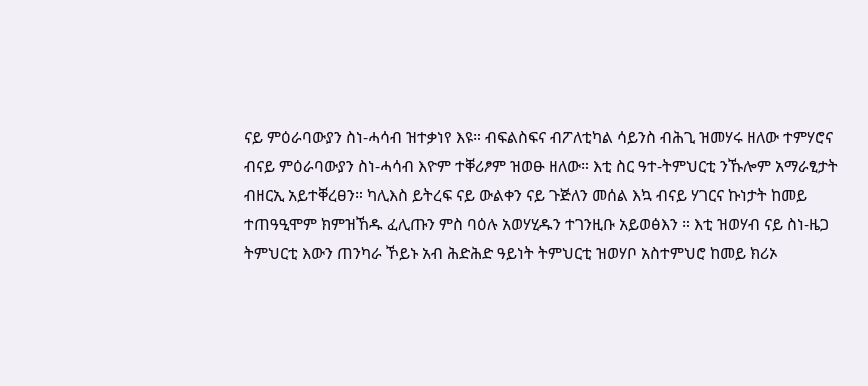ናይ ምዕራባውያን ስነ-ሓሳብ ዝተቃነየ እዩ። ብፍልስፍና ብፖለቲካል ሳይንስ ብሕጊ ዝመሃሩ ዘለው ተምሃሮና ብናይ ምዕራባውያን ስነ-ሓሳብ እዮም ተቐሪፆም ዝወፁ ዘለው። እቲ ስር ዓተ-ትምህርቲ ንኹሎም አማራፂታት ብዘርኢ አይተቐረፀን። ካሊእስ ይትረፍ ናይ ውልቀን ናይ ጉጅለን መሰል እኳ ብናይ ሃገርና ኩነታት ከመይ ተጠዓዒሞም ክምዝኸዱ ፈሊጡን ምስ ባዕሉ አወሃሂዱን ተገንዚቡ አይወፅእን ። እቲ ዝወሃብ ናይ ስነ-ዜጋ ትምህርቲ እውን ጠንካራ ኾይኑ አብ ሕድሕድ ዓይነት ትምህርቲ ዝወሃቦ አስተምህሮ ከመይ ክሪኦ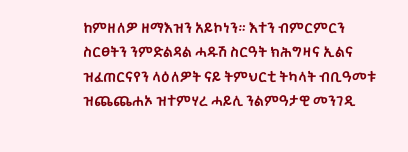ከምዘለዎ ዘማእዝን አይኮነን። እተን ብምርምርን ስርፀትን ንምድልዳል ሓዱሽ ስርዓት ክሕግዛና ኢልና ዝፈጠርናየን ላዕለዎት ናይ ትምህርቲ ትካላት ብቢዓመቱ ዝጨጨሐኦ ዝተምሃረ ሓይሊ ንልምዓታዊ መንገዲ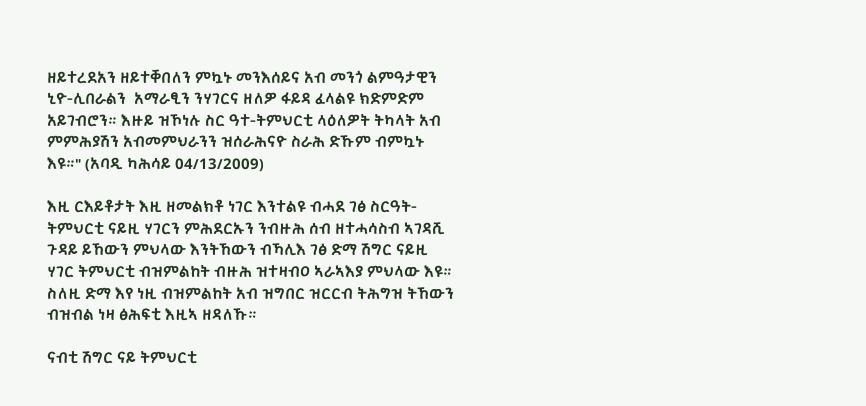ዘይተረደአን ዘይተቐበለን ምኳኑ መንእሰይና አብ መንጎ ልምዓታዊን ኒዮ-ሊበራልን  አማራፂን ንሃገርና ዘለዎ ፋይዳ ፈላልዩ ክድምድም አይገብሮን። እዙይ ዝኾነሉ ስር ዓተ-ትምህርቲ ላዕለዎት ትካላት አብ ምምሕያሽን አብመምህራንን ዝሰራሕናዮ ስራሕ ድኹም ብምኳኑ እዩ።" (አባዲ ካሕሳይ 04/13/2009)

እዚ ርእይቶታት እዚ ዘመልክቶ ነገር እንተልዩ ብሓደ ገፅ ስርዓት-ትምህርቲ ናይዚ ሃገርን ምሕደርኡን ንብዙሕ ሰብ ዘተሓሳስብ ኣገዳሺ ጉዳይ ይኸውን ምህላው እንትኸውን ብኻሊእ ገፅ ድማ ሽግር ናይዚ ሃገር ትምህርቲ ብዝምልከት ብዙሕ ዝተዛብዐ ኣራኣእያ ምህላው እዩ። ስለዚ ድማ እየ ነዚ ብዝምልከት አብ ዝግበር ዝርርብ ትሕግዝ ትኸውን ብዝብል ነዛ ፅሕፍቲ እዚኣ ዘዳለኹ።

ናብቲ ሽግር ናይ ትምህርቲ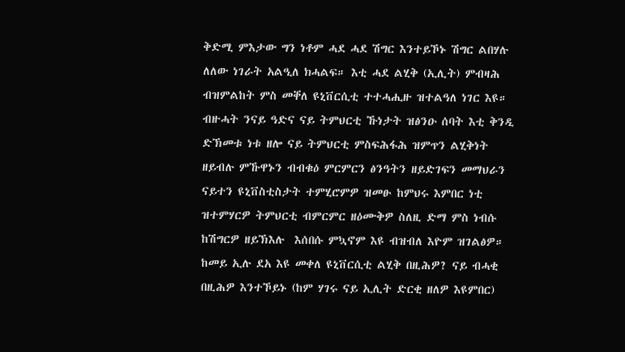ቅድሚ ምእታው ግን ነቶም ሓደ ሓደ ሽግር እንተይኾኑ ሽግር ልበሃሉ ለለው ነገራት አልዒለ ክሓልፍ። እቲ ሓደ ልሂቅ (ኢሊት) ምብዛሕ ብዝምልከት ምስ መቐለ ዩኒቨርሲቲ ተተሓሒዙ ዝተልዓለ ነገር እዩ። ብዙሓት ንናይ ዓድና ናይ ትምህርቲ ኹነታት ዝፅንዑ ሰባት እቲ ቅንዲ ድኽመቱ ነቱ ዘሎ ናይ ትምህርቲ ምስፍሕፋሕ ዝምጥን ልሂቅነት ዘይብሉ ምኹዋኑን ብብቁዕ ምርምርን ፅንዓትን ዘይድገፍን መማህራን ናይተን ዩኒቨስቲስታት ተምሂሮምዎ ዝመፁ ከምህሩ እምበር ነቲ ዝተምሃርዎ ትምህርቲ ብምርምር ዘዕሙቅዎ ስለዚ ድማ ምስ ነብሱ ከሽግርዎ ዘይኽእሉ  እሰበሱ ምኳኖም እዩ ብዝብለ እዮም ዝገልፅዎ። ከመይ ኢሉ ደአ እዩ መቀለ ዩኒቨርሲቲ ልሂቅ በዚሕዎ? ናይ ብሓቂ በዚሕዎ እንተኾይኑ (ከም ሃገሩ ናይ ኢሊት ድርቂ ዘለዎ እዩምበር)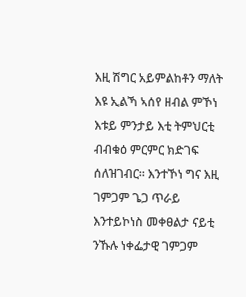እዚ ሽግር አይምልከቶን ማለት እዩ ኢልኻ ኣሰየ ዘብል ምኾነ እቱይ ምንታይ እቲ ትምህርቲ ብብቁዕ ምርምር ክድገፍ ሰለዝገብር። እንተኾነ ግና እዚ ገምጋም ጌጋ ጥራይ እንተይኮነስ መቀፀልታ ናይቲ ንኹሉ ነቀፌታዊ ገምጋም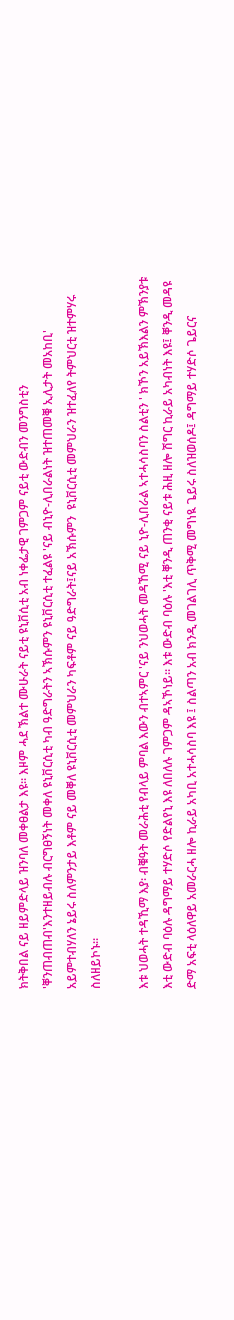ክትቅበል ናይ ዘይምድላይ ዝንባለ መቀፀልታ እዩ። እዞም ሓደ ኽልተ ሙሁራት ናይቲ ዩኒቨሲቲ አብ ነቀፌታዊ ገምጋም ናይቲ ውድብን መንግስቲን 'ቐንጠብጠብ'እንተዘይብሉ ብርግፀኝነት መቀለ ዩኒቨርሲቲ ካብ ዓድግራትን ኣኽሱምን ዩኒቨርሲቲ ተፈልዩ 'ናይ ብኒዮ-ሊበራልነት ዝተጠመቑ ኢሊታት መአከቢ' አይምተብሃለን ኔይሩ ስለምንታይ እቶም ናይ መቐለ ዩኒቨርሲቲ መምህራን ካፍቶም ናይ ዓድግራት፤ናይ አኽሱምን  ዩኒቨርሲቲ መምህራን ዝተፈለየ ትምህርቲ ዝተምሃሩ ስለዘይኮኑ።

እቱ ህወሓት ተዳኺማ እያ፡ ብቑዓት መራሕቲ የብላይ ምባል እውን ብተኣምር 'ናይ ንህወሓት መዳኸሚ ናይ ኒዮ-ሊበራል ኣተሓሳስባን ስልቲን ' ክኾን አይኽእልን ምኽንያቱ እቲ ውድብ ባዕሉ ዳግማይ ተሃድሶ የድልየኒ እዩ ለበለሉ ገምጋም ዳኣኾነይ። እቱ ውድብ ባዕሉ 'እቲ ቐንዲ ጠንቂ ናይቱ ሕዚ ዘሎ ሽግር ኪራይ አካብነት እዩ፤ ቐንዲ መዳዩ ድማ አፍቲ ላዕለዋይ አመራርሓ ዘሎ ኪራይ አካቢ አተሓሳስባ እዩ ፤ ስልጣን አብ ክንዲ መገልገሊ ጥቅሚ መግነዪ ጌይሩ ስለዝወሰዶ፤ ዳግማይ ተሃድሶ ጌይርና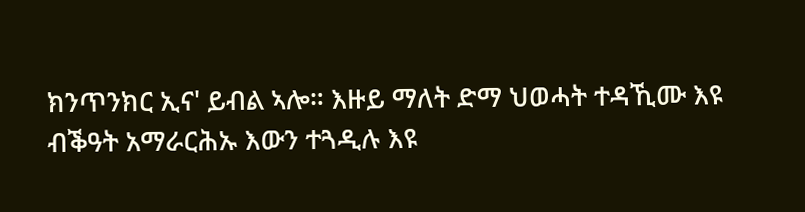ክንጥንክር ኢና' ይብል ኣሎ። እዙይ ማለት ድማ ህወሓት ተዳኺሙ እዩ ብቕዓት አማራርሕኡ እውን ተጓዲሉ እዩ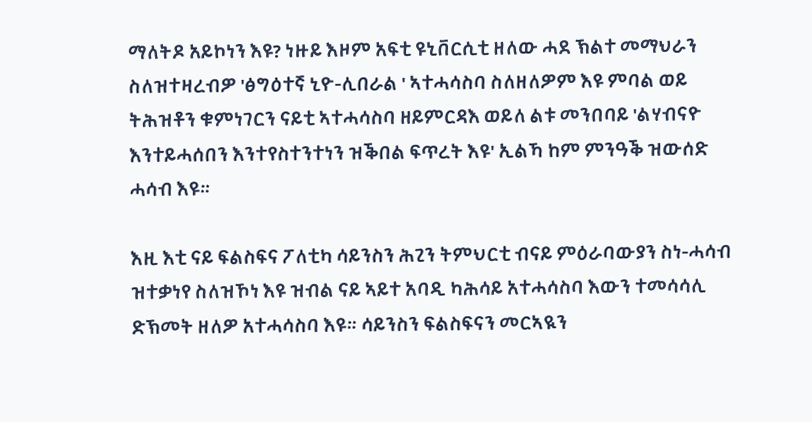ማለትዶ አይኮነን እዩ? ነዙይ እዞም አፍቲ ዩኒቨርሲቲ ዘለው ሓደ ኽልተ መማህራን ስለዝተዛረብዎ 'ፅግዕተኛ ኒዮ-ሊበራል ' ኣተሓሳስባ ስለዘለዎም እዩ ምባል ወይ ትሕዝቶን ቁምነገርን ናይቲ ኣተሓሳስባ ዘይምርዳእ ወይለ ልቱ መንበባይ 'ልሃብናዮ እንተይሓሰበን እንተየስተንተነን ዝቕበል ፍጥረት እዩ' ኢልኻ ከም ምንዓቕ ዝውሰድ ሓሳብ እዩ።

እዚ እቲ ናይ ፍልስፍና ፖለቲካ ሳይንስን ሕጊን ትምህርቲ ብናይ ምዕራባውያን ስነ-ሓሳብ ዝተቃነየ ስለዝኾነ እዩ ዝብል ናይ ኣይተ አባዲ ካሕሳይ አተሓሳስባ እውን ተመሳሳሊ ድኽመት ዘለዎ አተሓሳስባ እዩ። ሳይንስን ፍልስፍናን መርኣዪን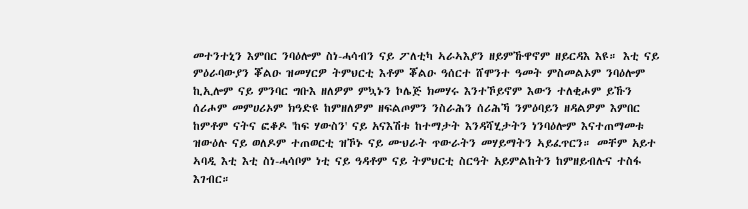መተንተኒን እምበር ንባዕሎም ስነ-ሓሳብን ናይ ፖለቲካ ኣራኣእያን ዘይምኹዋኖም ዘይርዳእ እዩ። እቲ ናይ ምዕራባውያን ቖልዑ ዝመሃርዎ ትምህርቲ እቶም ቖልዑ ዓሰርተ ሸሞንተ ዓመት ምስመልኦም ንባዕሎም ኪኢሎም ናይ ምንባር ግቡእ ዘለዎም ምኳኑን ኮሌጅ ክመሃሩ እንተኾይኖም እውን ተለቂሖም ይኹን ሰሪሖም መምሀሪኦም ክዓድዩ ከምዘለዎም ዘፍልጦምን ንስራሕን ሰሪሕኻ ንምዕባይን ዘዳልዎም እምበር ከምቶም ናትና ፎቆዶ 'ከፍ ሃውስን' ናይ አናእሽቱ ከተማታት እንዳሻሂታትን ነንባዕሎም እናተጠማመቱ ዝውዕሉ ናይ ወለዶም ተጠወርቲ ዝኾኑ ናይ ሙህራት ጥውራትን መሃይማትን ኣይፈጥርን። መቸም አይተ ኣባዲ እቲ እቲ ስነ-ሓሳቦም ነቲ ናይ ዓዳቶም ናይ ትምህርቲ ስርዓት አይምልከትን ከምዘይብሉና ተስፋ እገብር።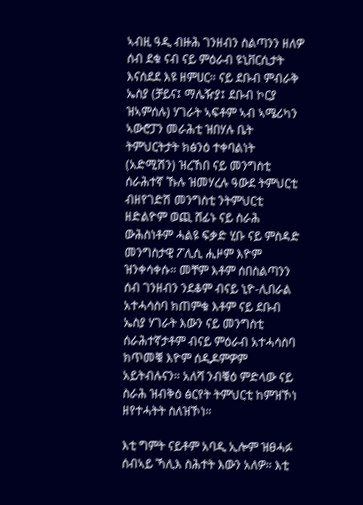ኣብዚ ዓዲ ብዙሕ ገንዘብን ስልጣንን ዘለዎ ሰብ ደቁ ናብ ናይ ምዕራብ ዩኒቨርሲታት እናሰደደ እዩ ዘምሀር። ናይ ደቡብ ምብራቅ ኤስያ (ቻይና፤ ማሌዥያ፤ ደቡብ ኮርያ ዝኣምሰሉ) ሃገራት ኣፍቶም ኣብ ኣሜሪካን ኣውሮፓን መራሕቲ ዝበሃሉ ቤት ትምህርትታት ክፅንዕ ተቀባልነት (አድሚሽን) ዝረኸበ ናይ መንግስቲ ሰራሕተኛ ኹሉ ዝመሃረሉ ዓውደ ትምህርቲ ብዘየገድሽ መንግስቲ ንትምህርቲ ዘድልዮም ወጪ ሸፊኑ ናይ ስራሕ ውሕስነቶም ሓልዩ ፍቃድ ሂቡ ናይ ምስዳድ መንግስታዊ ፖሊሲ ሒዞም እዮም ዝንቀሳቀሱ። መቸም እቶም ሰበስልጣንን ሰብ ገንዘብን ንደቆም ብናይ ኒዮ-ሊበራል አተሓሳስባ ክጠምቁ እቶም ናይ ደቡብ ኤስያ ሃገራት እውን ናይ መንግስቲ ሰራሕተኛታቶም ብናይ ምዕራብ አተሓሳስባ ክጥመቑ እዮም ሰዲዶምዎም አይትብሉናን። አለሻ ንብቑዕ ምድላው ናይ ስራሕ ዝብቅዕ ፅርየት ትምህርቲ ከምዝኾነ ዘየተሓትት ስለዝኾነ።

እቲ ግምት ናይቶም አባዲ ኢሎም ዝፀሓፉ ሰብኣይ ኻሊእ ስሕተት እውን አለዎ። እቲ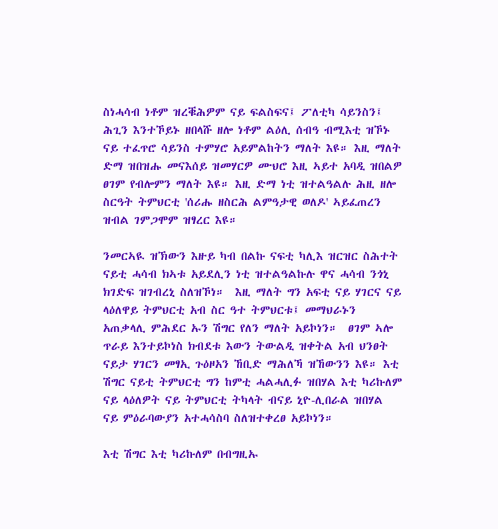ስነሓሳብ ነቶም ዝረቑሕዎም ናይ ፍልስፍና፤ ፖለቲካ ሳይንስን፤ ሕጊን እንተኾይኑ ዘበላሹ ዘሎ ነቶም ልዕሊ ሰብዓ ብሚእቲ ዝኾኑ ናይ ተፈጥሮ ሳይንስ ተምሃሮ አይምልከትን ማለት እዩ። እዚ ማለት ድማ ዝበዝሑ መናእሰይ ዝመሃርዎ ሙህሮ እዚ ኣይተ አባዲ ዝበልዎ ፀገም የብሎምን ማለት እዩ። እዚ ድማ ነቲ ዝተልዓልሉ ሕዚ ዘሎ ስርዓት ትምህርቲ 'ሰሪሑ ዘስርሕ ልምዓታዊ ወለዶ' ኣይፈጠረን ዝብል ገምጋሞም ዝፃረር እዩ።

ንመርኣዪ ዝኽውን እዙይ ካብ በልኩ ናፍቲ ካሊእ ዝርዝር ስሕተት ናይቲ ሓሳብ ክኣቱ አይደሊን ነቲ ዝተልዓልኩሉ ዋና ሓሳብ ንጎኒ ክገድፍ ዝገብረኒ ስለዝኾነ።  እዚ ማለት ግን አፍቲ ናይ ሃገርና ናይ ላዕለዋይ ትምህርቲ አብ ስር ዓተ ትምህርቱ፤ መማህራኑን አጠቃላሊ ምሕደር ኡን ሽግር የለን ማለት አይኮነን።  ፀገም ኣሎ ጥራይ እንተይኮነስ ክብደቱ እውን ትውልዲ ዝቀትል አብ ህንፀት ናይታ ሃገርን መፃኢ ጉዕዞአን ኸቢድ ማሕለኻ ዝኸውንን እዩ። እቲ ሽግር ናይቲ ትምህርቲ ግን ከምቲ ሓልሓሊፉ ዝበሃል እቲ ካሪኩለም ናይ ላዕለዎት ናይ ትምህርቲ ትካላት ብናይ ኒዮ-ሊበራል ዝበሃል ናይ ምዕራባውያን አተሓሳስባ ስለዝተቀረፀ አይኮነን።

እቲ ሽግር እቲ ካሪኩለም በብግዚኡ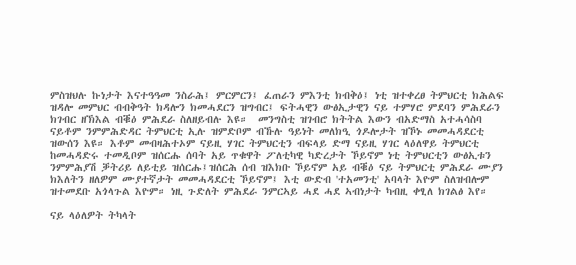ምስዝህሉ ኩነታት እናተዓዓመ ንስራሕ፤ ምርምርን፤ ፈጠራን ምእንቲ ክብቅዕ፤ ነቲ ዝተቀረፀ ትምህርቲ ክሕልፍ ዝዳሎ መምህር ብብቅዓት ክዳሎን ክመሓደርን ዝግብር፤ ፍትሓዊን ውፅኢታዊን ናይ ተምሃሮ ምደባን ምሕደራን ክገብር ዘኽእል ብቑዕ ምሕደራ ስለዘይብሉ እዩ።  መንግስቲ ዝገብሮ ክትትል እውን ብአድማስ አተሓሳስባ ናይቶም ንምምሕድዳር ትምህርቲ ኢሉ ዝምድቦም ብኹሉ ዓይነት መለክዒ ጎዶሎታት ዝኾኑ መመሓዳደርቲ ዝውሰን እዩ። እቶም መብዛሕተኦም ናይዚ ሃገር ትምህርቲን ብፍላይ ድማ ናይዚ ሃገር ላዕለዋይ ትምህርቲ ከመሓዳድሩ ተመዲቦም ዝሰርሑ ሰባት አይ ጥቁዋት ፖለቲካዊ ካድረታት ኾይኖም ነቲ ትምህርቲን ውፅኢቱን ንምምሕያሽ ቓትሪይ ለይቲይ ዝሰርሑ፤ዝሰርሕ ሰብ ዝእክቡ ኾይኖም አይ ብቑዕ ናይ ትምህርቲ ምሕደራ ሙያን ክእለትን ዘለዎም ሙያተኛታት መመሓዳደርቲ ኾይኖም፤ እቲ ውድብ 'ተአመንቲ' አባላት እዮም ስለዝብሎም ዝተመደቡ አጎላጉል እዮም። ነዚ ጉድለት ምሕደራ ንምርኣይ ሓደ ሓደ ኣብነታት ካብዚ ቀፂለ ክገልፅ እየ።

ናይ ላዕለዎት ትካላት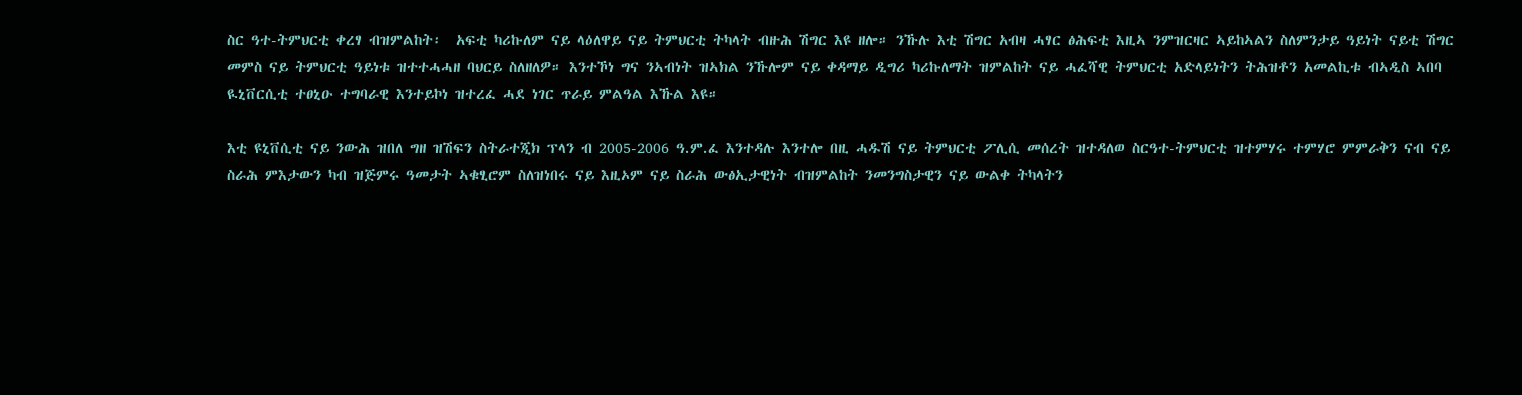ስር ዓተ-ትምህርቲ ቀረፃ ብዝምልከት፡  አፍቲ ካሪኩለም ናይ ላዕለዋይ ናይ ትምህርቲ ትካላት ብዙሕ ሽግር እዩ ዘሎ። ንኹሉ እቲ ሽግር አብዛ ሓፃር ፅሕፍቲ እዚኣ ንምዝርዛር ኣይከኣልን ስለምንታይ ዓይነት ናይቲ ሽግር መምስ ናይ ትምህርቲ ዓይነቱ ዝተተሓሓዘ ባህርይ ስለዘለዎ። እንተኾነ ግና ንኣብነት ዝኣክል ንኹሎም ናይ ቀዳማይ ዲግሪ ካሪኩለማት ዝምልከት ናይ ሓፈሻዊ ትምህርቲ አድላይነትን ትሕዝቶን አመልኪቱ ብኣዲስ ኣበባ ዪኒቨርሲቲ ተፀኒዑ ተግባራዊ እንተይኮነ ዝተረፈ ሓደ ነገር ጥራይ ምልዓል እኹል እዩ።

እቲ ዩኒቨሲቲ ናይ ንውሕ ዝበለ ግዘ ዝሽፍን ስትራተጂክ ፕላን ብ 2005-2006 ዓ.ም.ፈ እንተዳሉ እንተሎ በዚ ሓዱሽ ናይ ትምህርቲ ፖሊሲ መሰረት ዝተዳለወ ስርዓተ-ትምህርቲ ዝተምሃሩ ተምሃሮ ምምራቅን ናብ ናይ ስራሕ ምእታውን ካብ ዝጅምሩ ዓመታት ኣቁፂሮም ስለዝነበሩ ናይ እዚኦም ናይ ስራሕ ውፅኢታዊነት ብዝምልከት ንመንግስታዊን ናይ ውልቀ ትካላትን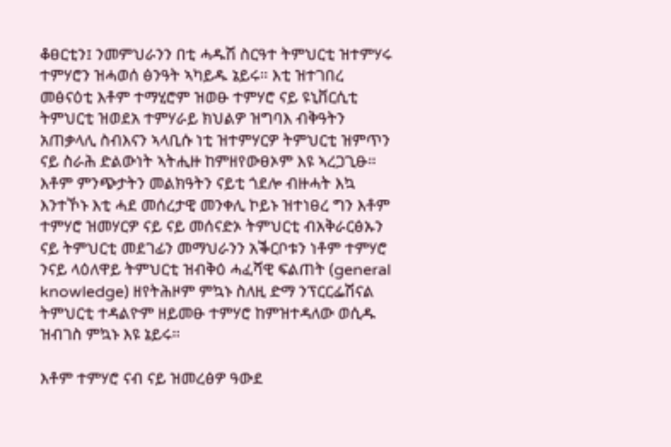ቆፀርቲን፤ ንመምህራንን በቲ ሓዱሽ ስርዓተ ትምህርቲ ዝተምሃሩ ተምሃሮን ዝሓወሰ ፅንዓት ኣካይዱ ኔይሩ። እቲ ዝተገበረ መፅናዕቲ እቶም ተማሂሮም ዝወፁ ተምሃሮ ናይ ዩኒቨርሲቲ ትምህርቲ ዝወደአ ተምሃራይ ክህልዎ ዝግባእ ብቅዓትን አጠቃላሊ ስብእናን ኣላቢሱ ነቲ ዝተምሃርዎ ትምህርቲ ዝምጥን ናይ ስራሕ ድልውነት ኣትሒዙ ከምዘየውፀኦም እዩ ኣረጋጊፁ። እቶም ምንጭታትን መልክዓትን ናይቲ ጎደሎ ብዙሓት እኳ እንተኾኑ እቲ ሓደ መሰረታዊ መንቀሊ ኮይኑ ዝተነፀረ ግን እቶም ተምሃሮ ዝመሃርዎ ናይ ናይ መሰናድኦ ትምህርቲ ብአቅራርፅኡን ናይ ትምህርቲ መደገፊን መማህራንን አቕርቦቱን ነቶም ተምሃሮ ንናይ ላዕለዋይ ትምህርቲ ዝብቅዕ ሓፈሻዊ ፍልጠት (general knowledge) ዘየትሕዞም ምኳኑ ስለዚ ድማ ንፕርርፌሽናል ትምህርቲ ተዳልዮም ዘይመፁ ተምሃሮ ከምዝተዳለው ወሲዱ ዝብገስ ምኳኑ እዩ ኔይሩ።

እቶም ተምሃሮ ናብ ናይ ዝመረፅዎ ዓውደ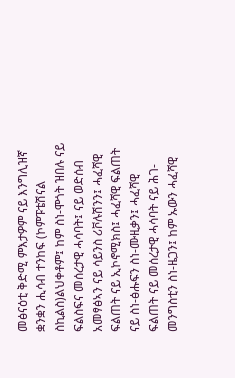መፅናዕቲ ቅድሚ ምእታዎም ናይ እንግሊዝኛ ቋንቋን ሒሳብ ተንከፍ (ኮምፑቴሽናል ስኪልስ)ልህቀቶም፤ ከም ስነ-ሞጎት ዝበሉ ናይ ፍልስፍና መሰረታዊ ሓሳባት፤ ናይ ወድሰብ አመፃፅኣን ናይ ሳይንስ ሪቮሉሽንን፤ ሓፈሻዊ ፍልጠት ናይ ኢኮኖሚክስ፤ ሓፈሻዊ ፍልጠት ናይ ስነ-ፅሑፍን ስነ-ሙዚቃን፤ ሓፈሻዊ ፍልጠት ናይ መሰረታዊ ሓሳባት ናይ ሕገ-መንግስቲን ስነ-ዜጋን፤ ከም ኡውን ሓፈሻዊ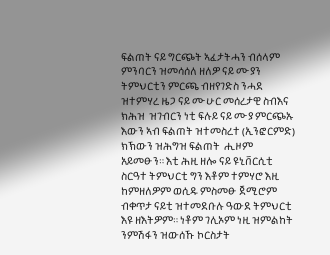ፍልጠት ናይ ግርጭት ኣፈታትሓን ብሰላም ምንባርን ዝመሳሰለ ዘለዎ ናይ ሙያን ትምህርቲን ምርጫ ብዘየገድስ ንሓደ ዝተምሃረ ዜጋ ናይ ሙሁር መሰረታዊ ስብእና ክሕዝ  ዝገብርን ነቲ ፍሉይ ናይ ሙያ ምርጭኡ እውን ኣብ ፍልጠት ዝተመስረተ (ኢንፎርምድ) ክኽውን ዝሕግዝ ፍልጠት  ሒዞም አይመፁን። እቲ ሕዚ ዘሎ ናይ ዩኒቨርሲቲ ስርዓተ ትምህርቲ ግን እቶም ተምሃሮ እዚ ከምዘለዎም ወሲዱ ምስመፁ ጀሚሮም ብቀጥታ ናይቲ ዝተመደቡሉ ዓውደ ትምህርቲ እዩ ዘእትዎም። ነቶም ገሊኦም ነዚ ዝምልከት ንምሽፋን ዝውሰኹ ኮርስታት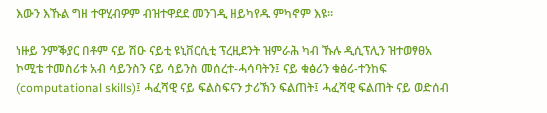እውን እኹል ግዘ ተዋሂብዎም ብዝተዋደደ መንገዲ ዘይካየዱ ምካኖም እዩ።

ነዙይ ንምቕያር በቶም ናይ ሽዑ ናይቲ ዩኒቨርሲቲ ፕረዚደንት ዝምራሕ ካብ ኹሉ ዲሲፕሊን ዝተወፃፀአ ኮሚቴ ተመስሪቱ አብ ሳይንስን ናይ ሳይንስ መሰረተ-ሓሳባትን፤ ናይ ቁፅሪን ቁፅሪ-ተንከፍ (computational skills)፤ ሓፈሻዊ ናይ ፍልስፍናን ታሪኽን ፍልጠት፤ ሓፈሻዊ ፍልጠት ናይ ወድሰብ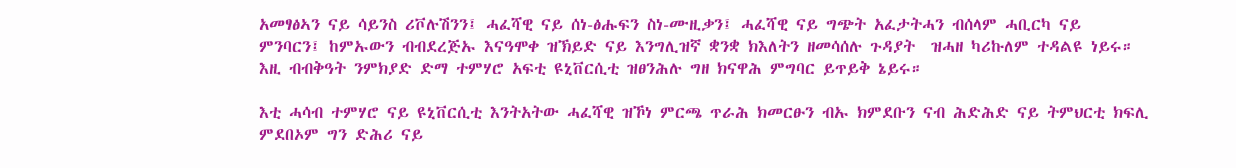አመፃፅኣን ናይ ሳይንስ ሪቮሉሽንን፤ ሓፈሻዊ ናይ ሰነ-ፅሑፍን ስነ-ሙዚቃን፤ ሓፈሻዊ ናይ ግጭት አፈታትሓን ብሰላም ሓቢርካ ናይ ምንባርን፤ ከምኡውን ብብደረጅኡ እናዓሞቀ ዝኽይድ ናይ እንግሊዝኛ ቋንቋ ክእለትን ዘመሳሰሉ ጉዳያት  ዝሓዘ ካሪኩለም ተዳልዩ ነይሩ። እዚ ብብቅዓት ንምክያድ ድማ ተምሃሮ አፍቲ ዩኒቨርሲቲ ዝፀንሕሉ ግዘ ክናዋሕ ምግባር ይጥይቅ ኔይሩ።

እቲ ሓሳብ ተምሃሮ ናይ ዩኒቨርሲቲ እንትአትው ሓፈሻዊ ዝኾነ ምርጫ ጥራሕ ክመርፁን ብኡ ክምደቡን ናብ ሕድሕድ ናይ ትምህርቲ ክፍሊ ምደበኦም ግን ድሕሪ ናይ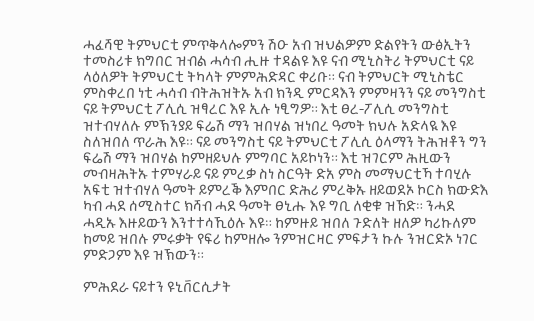ሓፈሻዊ ትምህርቲ ምጥቅላሎምን ሽዑ አብ ዝህልዎም ድልየትን ውፅኢትን ተመስሪቱ ክግበር ዝብል ሓሳብ ሒዙ ተዳልዩ እዩ ናብ ሚኒስትሪ ትምህርቲ ናይ ላዕለዎት ትምህርቲ ትካላት ምምሕድዳር ቀሪቡ። ናብ ትምህርት ሚኒስቴር ምስቀረበ ነቲ ሓሳብ ብትሕዝትኡ አብ ክንዲ ምርዳእን ምምዛንን ናይ መንግስቲ ናይ ትምህርቲ ፖሊሲ ዝፃረር እዩ ኢሉ ነፂግዎ። እቲ ፀረ-ፖሊሲ መንግስቲ ዝተብሃለሉ ምኽንያይ ፍሬሽ ማን ዝበሃል ዝነበረ ዓመት ክህሉ አድላዪ እዩ ስለዝበለ ጥራሕ እዩ። ናይ መንግስቲ ናይ ትምህርቲ ፖሊሲ ዕላማን ትሕዝቶን ግን ፍሬሽ ማን ዝበሃል ከምዘይህሉ ምግባር አይኮነን። እቲ ዝገርም ሕዚውን መብዛሕትኡ ተምሃራይ ናይ ምረቃ ስነ ስርዓት ድአ ምስ መማህርቲኻ ተባሂሉ አፍቲ ዝተብሃለ ዓመት ይምረቕ እምበር ድሕሪ ምረቅኡ ዘይወደኦ ኮርስ ክውድእ ካብ ሓደ ሰሚስተር ክሻብ ሓደ ዓመት ፀኒሑ እዩ ግቢ ለቂቁ ዝኸድ። ንሓደ ሓዲኡ እዙይውን እንተተሳኺዕሉ እዩ። ከምዙይ ዝበለ ጉድለት ዘለዎ ካሪኩለም ከመይ ዝበሉ ምሩቃት የፍሪ ከምዘሎ ንምዝርዛር ምፍታን ኩሉ ንዝርድኦ ነገር ምድጋም እዩ ዝኽውን።

ምሕደራ ናይተን ዩኒቨርሲታት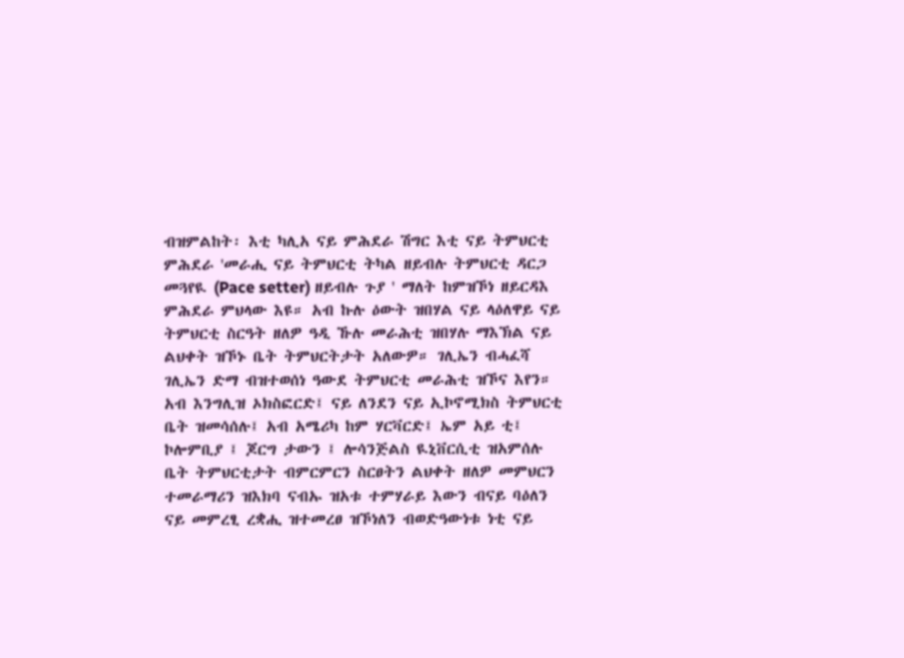ብዝምልከት፡ እቲ ካሊአ ናይ ምሕደራ ሽግር እቲ ናይ ትምህርቲ ምሕደራ 'መራሒ ናይ ትምህርቲ ትካል ዘይብሉ ትምህርቲ ዳርጋ መጓየዪ (Pace setter) ዘይብሉ ጉያ ' ማለት ከምዝኾነ ዘይርዳእ ምሕደራ ምህላው እዩ። አብ ኩሉ ዕውት ዝበሃል ናይ ላዕለዋይ ናይ ትምህርቲ ስርዓት ዘለዎ ዓዲ ኹሉ መራሕቲ ዝበሃሉ ማእኽል ናይ ልህቀት ዝኾኑ ቤት ትምህርትታት አለውዎ። ገሊኤን ብሓፈሻ ገሊኤን ድማ ብዝተወሰነ ዓውደ ትምህርቲ መራሕቲ ዝኾና እየን። አብ እንግሊዝ ኦክስፎርድ፤ ናይ ለንደን ናይ ኢኮኖሚክስ ትምህርቲ ቤት ዝመሳሰሉ፤ አብ አሜሪካ ከም ሃርቫርድ፤ ኤም አይ ቲ፤ ኮሎምቢያ ፤ ጆርግ ታውን ፤ ሎሳንጅልስ ዪኒቨርሲቲ ዝአምሰሉ ቤት ትምህርቲታት ብምርምርን ስርፀትን ልህቀት ዘለዎ መምህርን ተመራማሪን ዝእክባ ናብኡ ዝአቱ ተምሃራይ እውን ብናይ ባዕለን ናይ መምረፂ ረቋሒ ዝተመረፀ ዝኾነለን ብወድዓውነቱ ነቲ ናይ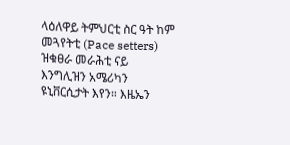ላዕለዋይ ትምህርቲ ስር ዓት ከም መጓየትቲ (Pace setters) ዝቁፀራ መራሕቲ ናይ እንግሊዝን አሜሪካን ዩኒቨርሲታት እየን። እዜኤን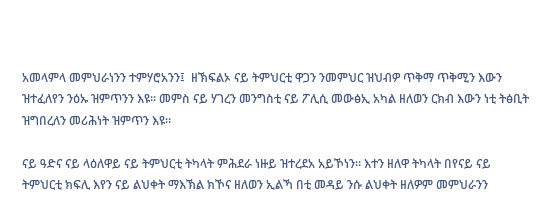አመላምላ መምህራነንን ተምሃሮአንን፤  ዘኽፍልኦ ናይ ትምህርቲ ዋጋን ንመምህር ዝህብዎ ጥቅማ ጥቅሚን እውን ዝተፈለየን ንዕኡ ዝምጥንን እዩ። መምስ ናይ ሃገረን መንግስቲ ናይ ፖሊሲ መውፅኢ አካል ዘለወን ርክብ እውን ነቲ ትፅቢት ዝግበረለን መሪሕነት ዝምጥን እዩ።

ናይ ዓድና ናይ ላዕለዋይ ናይ ትምህርቲ ትካላት ምሕደራ ነዙይ ዝተረደአ አይኾነን። እተን ዘለዋ ትካላት በየናይ ናይ ትምህርቲ ክፍሊ እየን ናይ ልህቀት ማእኽል ክኾና ዘለወን ኢልኻ በቲ መዳይ ንሱ ልህቀት ዘለዎም መምህራንን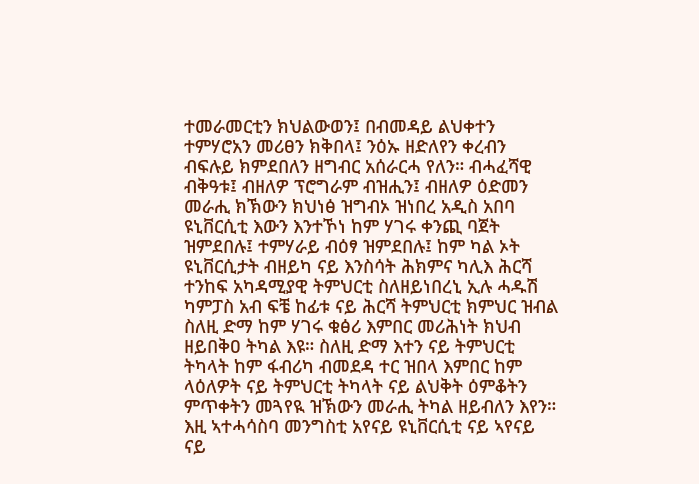ተመራመርቲን ክህልውወን፤ በብመዳይ ልህቀተን ተምሃሮአን መሪፀን ክቅበላ፤ ንዕኡ ዘድለየን ቀረብን ብፍሉይ ክምደበለን ዘግብር አሰራርሓ የለን። ብሓፈሻዊ ብቅዓቱ፤ ብዘለዎ ፕሮግራም ብዝሒን፤ ብዘለዎ ዕድመን  መራሒ ክኽውን ክህነፅ ዝግብኦ ዝነበረ አዲስ አበባ ዩኒቨርሲቲ እውን እንተኾነ ከም ሃገሩ ቀንጪ ባጀት ዝምደበሉ፤ ተምሃራይ ብዕፃ ዝምደበሉ፤ ከም ካል ኦት ዩኒቨርሲታት ብዘይካ ናይ እንስሳት ሕክምና ካሊእ ሕርሻ ተንከፍ አካዳሚያዊ ትምህርቲ ስለዘይነበረኒ ኢሉ ሓዱሽ ካምፓስ አብ ፍቼ ከፊቱ ናይ ሕርሻ ትምህርቲ ክምህር ዝብል ስለዚ ድማ ከም ሃገሩ ቁፅሪ እምበር መሪሕነት ክህብ ዘይበቅዐ ትካል እዩ። ስለዚ ድማ እተን ናይ ትምህርቲ ትካላት ከም ፋብሪካ ብመደዳ ተር ዝበላ እምበር ከም ላዕለዎት ናይ ትምህርቲ ትካላት ናይ ልህቅት ዕምቆትን ምጥቀትን መጓየዪ ዝኽውን መራሒ ትካል ዘይብለን እየን። እዚ ኣተሓሳስባ መንግስቲ አየናይ ዩኒቨርሲቲ ናይ ኣየናይ ናይ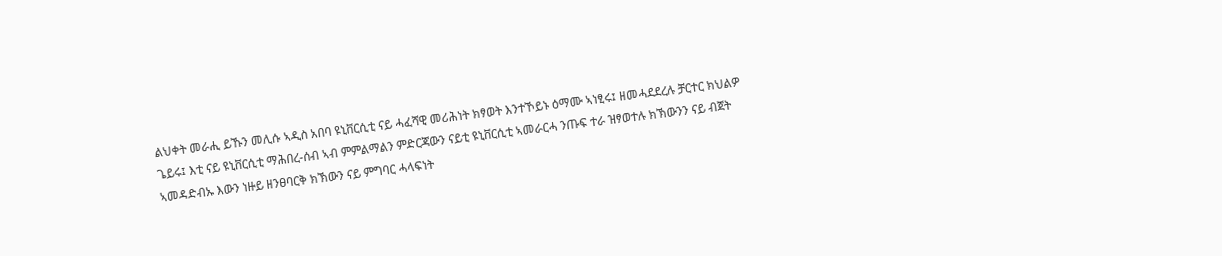ልህቀት መራሒ ይኹን መሊሱ ኣዲስ አበባ ዩኒቨርሲቲ ናይ ሓፈሻዊ መሪሕነት ክፃወት እንተኾይኑ ዕማሙ ኣነፂሩ፤ ዘመሓደደረሉ ቻርተር ክህልዎ ጌይሩ፤ እቲ ናይ ዩኒቨርሲቲ ማሕበረ-ሰብ ኣብ ምምልማልን ምድርጃውን ናይቲ ዩኒቨርሲቲ ኣመራርሓ ንጡፍ ተራ ዝፃወተሉ ክኽውንን ናይ ብጀት ኣመዳድብኡ እውን ነዙይ ዘንፀባርቅ ክኽውን ናይ ምግባር ሓላፍነት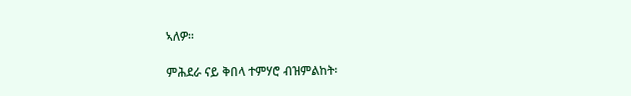ኣለዎ።

ምሕደራ ናይ ቅበላ ተምሃሮ ብዝምልከት፡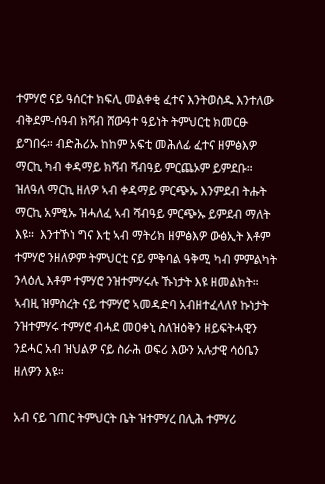ተምሃሮ ናይ ዓሰርተ ክፍሊ መልቀቂ ፈተና እንትወስዱ እንተለው ብቅደም-ሰዓብ ክሻብ ሸውዓተ ዓይነት ትምህርቲ ክመርፁ ይግበሩ። ብድሕሪኡ ከከም አፍቲ መሕለፊ ፈተና ዘምፅእዎ ማርኪ ካብ ቀዳማይ ክሻብ ሻብዓይ ምርጨኦም ይምደቡ። ዝለዓለ ማርኪ ዘለዎ ኣብ ቀዳማይ ምርጭኡ እንምደብ ትሑት ማርኪ አምፂኡ ዝሓለፈ ኣብ ሻብዓይ ምርጭኡ ይምደብ ማለት እዩ።  እንተኾነ ግና እቲ ኣብ ማትሪክ ዘምፅእዎ ውፅኢት እቶም ተምሃሮ ንዘለዎም ትምህርቲ ናይ ምቅባል ዓቅሚ ካብ ምምልካት ንላዕሊ እቶም ተምሃሮ ንዝተምሃሩሉ ኹነታት እዩ ዘመልክት። ኣብዚ ዝምስረት ናይ ተምሃሮ ኣመዳድባ አብዘተፈላለየ ኩነታት ንዝተምሃሩ ተምሃሮ ብሓደ መዐቀኒ ስለዝዕቅን ዘይፍትሓዊን ንደሓር አብ ዝህልዎ ናይ ስራሕ ወፍሪ እውን አሉታዊ ሳዕቤን ዘለዎን እዩ።

አብ ናይ ገጠር ትምህርት ቤት ዝተምሃረ በሊሕ ተምሃሪ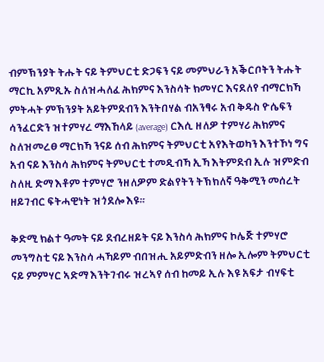ብምኽንያት ትሑት ናይ ትምህርቲ ድጋፍን ናይ መምህራን አቕርቦትን ትሑት ማርኪ አምጺኡ ስለዝሓለፈ ሕክምና እንስሳት ክመሃር እናደለየ ብማርክኻ ምትሓት ምኽንያት አይትምደብን እንትበሃል ብአንፃሩ አብ ቅዱስ ዮሴፍን ሳንፈርድን ዝተምሃረ ማእኸላይ (average) ርእሲ ዘለዎ ተምሃሪ ሕክምና ስለዝመረፀ ማርክኻ ንናይ ሰብ ሕክምና ትምህርቲ አየእትወካን እንተኾነ ግና አብ ናይ እንስሳ ሕክምና ትምህርቲ ተመዲብኻ ኢኻ እትምደብ ኢሉ ዝምድብ ስለዚ ድማ እቶም ተምሃሮ ንዘለዎም ድልየትን ትኽክለኛ ዓቅሚን መሰረት ዘይገብር ፍትሓዊነት ዝጎደሎ እዩ።

ቅድሚ ክልተ ዓመት ናይ ደብረዘይት ናይ እንስሳ ሕክምና ኮሌጅ ተምሃሮ መንግስቲ ናይ እንስሳ ሓኻይም ብበዝሒ አይምድብን ዘሎ ኢሎም ትምህርቲ ናይ ምምሃር ኣድማ እንትገብሩ ዝረኣየ ሰብ ከመይ ኢሉ እዩ አፍታ ብሃፍቲ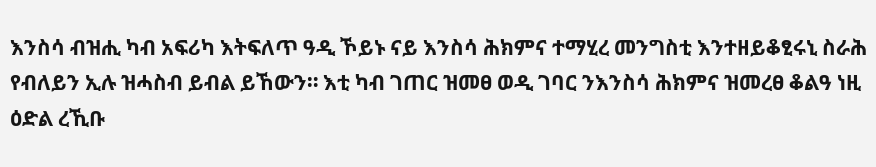እንስሳ ብዝሒ ካብ አፍሪካ እትፍለጥ ዓዲ ኾይኑ ናይ እንስሳ ሕክምና ተማሂረ መንግስቲ እንተዘይቆፂሩኒ ስራሕ የብለይን ኢሉ ዝሓስብ ይብል ይኸውን። እቲ ካብ ገጠር ዝመፀ ወዲ ገባር ንእንስሳ ሕክምና ዝመረፀ ቆልዓ ነዚ ዕድል ረኺቡ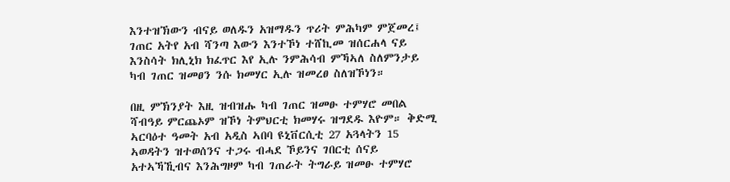እንተዝኽውን ብናይ ወለዱን አዝማዱን ጥሪት ምሕካም ምጀመረ፤ ገጠር አትየ አብ ሻንጣ እውን እንተኾነ ተሸኪመ ዝሰርሐላ ናይ እንስሳት ክሊኒክ ክፈጥር እየ ኢሉ ንምሕሳብ ምኻኣለ ስለምንታይ ካብ ገጠር ዝመፀን ንሱ ክመሃር ኢሉ ዝመረፀ ስለዝኾነን።

በዚ ምኽንያት እዚ ዝብዝሑ ካብ ገጠር ዝመፁ ተምሃሮ መበል ሻብዓይ ምርጨኦም ዝኾነ ትምህርቲ ክመሃሩ ዝግደዱ እዮም። ቅድሚ ኣርባዕተ ዓመት አብ አዲስ ኣበባ ዩኒቨርሲቲ 27 አጓላትን 15 ኣወዳትን ዝተወሰንና ተጋሩ ብሓደ ኾይንና ገበርቲ ሰናይ አተኣኻኺብና እንሕግዞም ካብ ገጠራት ትግራይ ዝመፁ ተምሃሮ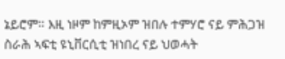ኔይሮም። እዚ ነዞም ከምዚኦም ዝበሉ ተምሃሮ ናይ ምሕጋዝ ስራሕ ኣፍቲ ዩኒቨርሲቲ ዝነበረ ናይ ህወሓት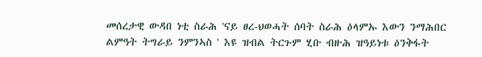መሰረታዊ ውዳበ ነቲ ስራሕ 'ናይ ፀረ-ህወሓት ሰባት ስራሕ ዕላምኡ እውን ንማሕበር ልምዓት ትግራይ ንምንኣስ ' እዩ ዝብል ትርጉም ሂቡ ብዙሕ ዝዓይነቱ ዕንቅፋት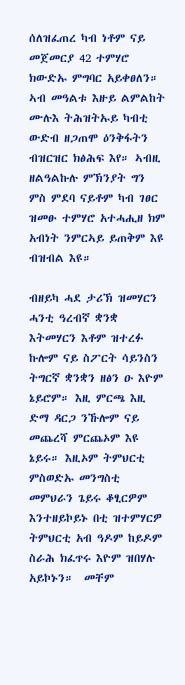ሰለዝፈጠረ ካብ ነቶም ናይ መጀመርያ 42 ተምሃሮ ክውድኡ ምግባር አይቀፀለን። ኣብ መዓልቱ እዙይ ልምልከት ሙሉእ ትሕዝትኡይ ካብቲ ውድብ ዘጋጠሞ ዕንቅፋትን ብዝርዝር ክፅሕፍ እየ። ኣብዚ ዘልዓልኩሉ ምኽንያት ግን ምስ ምደባ ናይቶም ካብ ገፀር ዝመፁ ተምሃሮ አተሓሒዘ ክም አብነት ንምርኣይ ይጠቅም እዩ ብዝብል እዩ።

ብዘይካ ሓደ ታሪኽ ዝመሃርን ሓንቲ ዓረብኛ ቋንቋ እትመሃርን እቶም ዝተረፉ ኩሎም ናይ ስፖርት ሳይንስን ትግርኛ ቋንቋን ዘፅን ዑ እዮም ኔይሮም። እዚ ምርጫ እዚ ድማ ዳርጋ ንኹሎም ናይ መጨረሻ ምርጨኦም እዩ ኔይሩ። እዚኦም ትምህርቲ ምስወድኡ መንግስቲ መምህራን ጌይሩ ቆፂርዎም እንተዘይኮይኑ በቲ ዝተምሃርዎ ትምህርቲ አብ ዓዶም ከይዶም ስራሕ ክፈጥሩ እዮም ዝበሃሉ አይኮኑን።  መቸም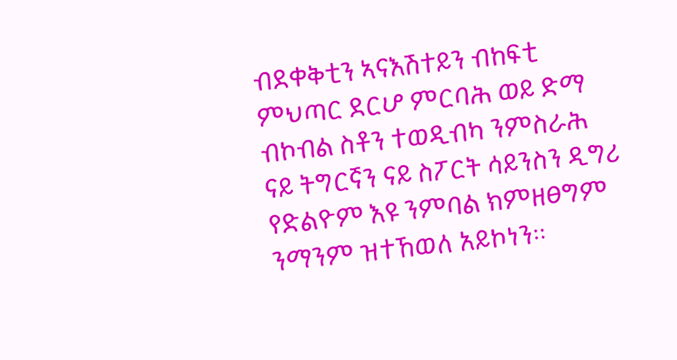ብደቀቅቲን ኣናእሽተይን ብከፍቲ ምህጣር ደርሆ ምርባሕ ወይ ድማ ብኮብል ስቶን ተወዲብካ ንምስራሕ ናይ ትግርኛን ናይ ስፖርት ሳይንስን ዲግሪ የድልዮም እዩ ንምባል ክምዘፀግም ንማንም ዝተኸወለ አይኮነን።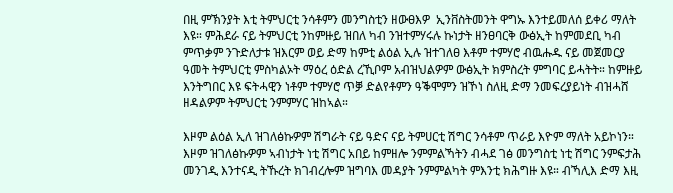በዚ ምኽንያት እቲ ትምህርቲ ንሳቶምን መንግስቲን ዘውፀእዎ  ኢንቨስትመንት ዋግኡ እንተይመለሰ ይቀሪ ማለት እዩ። ምሕደራ ናይ ትምህርቲ ንከምዙይ ዝበለ ካብ ንዝተምሃሩሉ ኩነታት ዘንፀባርቅ ውፅኢት ከምመደቢ ካብ ምጥቃም ንጉድለታቱ ዝእርም ወይ ድማ ከምቲ ልዕል ኢሉ ዝተገለፀ እቶም ተምሃሮ ብዉሑዱ ናይ መጀመርያ ዓመት ትምህርቲ ምስካልኦት ማዕረ ዕድል ረኺቦም አብዝህልዎም ውፅኢት ክምስረት ምግባር ይሓትት። ከምዙይ እንትግበር እዩ ፍትሓዊን ነቶም ተምሃሮ ጥቓ ድልየቶምን ዓቕሞምን ዝኾነ ስለዚ ድማ ንመፍረያይነት ብዝሓሸ ዘዳልዎም ትምህርቲ ንምምሃር ዝከኣል።

እዞም ልዕል ኢለ ዝገለፅኩዎም ሽግራት ናይ ዓድና ናይ ትምሀርቲ ሽግር ንሳቶም ጥራይ እዮም ማለት አይኮነን። እዞም ዝገለፅኩዎም ኣብነታት ነቲ ሽግር አበይ ከምዘሎ ንምምልኻትን ብሓደ ገፅ መንግስቲ ነቲ ሽግር ንምፍታሕ መንገዲ እንተናዲ ትኹረት ክገብረሎም ዝግባእ መዳያት ንምምልካት ምእንቲ ክሕግዙ እዩ። ብኻሊእ ድማ እዚ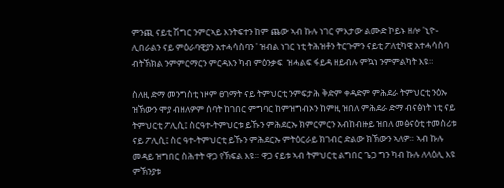ምንጪ ናይቲ ሽግር ንምርኣይ እንትፍተን ከም ጨው ኣብ ኩሉ ነገር ምእታው ልሙድ ኮይኑ ዘሎ 'ኒዮ-ሊበራልን ናይ ምዕራባዊያን አተሓሳስባን ' ዝብል ነገር ነቲ ትሕዝቶን ትርጉምን ናይቲ ፖለቲካዊ አተሓሳስባ ብትኽክል ንምምርማርን ምርዳእን ካብ ምዕንቃፍ  ዝሓልፍ ፋይዳ ዘይብሉ ምኳነ ንምምልካት እዩ።

ስለዚ ድማ መንግስቲ ነዞም ፀገማት ናይ ትምህርቲ ንምፍታሕ ቅድም ቀዳድም ምሕደራ ትምህርቲ ንዕኡ ዝኽውን ሞያ ብዘለዎም ሰባት ከገበር ምግባር ከምዝግብኦን ከምዚ ዝበለ ምሕደራ ድማ ብናፅነት ነቲ ናይ ትምህርቲ ፖሊሲ፤ ስርዓተ-ትምህርቱ ይኹን ምሕደርኡ ክምርምርን አብከብዙይ ዝበለ መፅናዕቲ ተመስሪቱ ናይ ፖሊሲ፤ ስር ዓተ-ትምህርቲ ይኹን ምሕደርኡ ምትዕርራይ ክገብር ድልው ክኽውን ኣለዎ። ኣብ ኩሉ መዳይ ዝግበር ስሕተት ዋጋ የኽፍል እዩ። ዋጋ ናይቱ ኣብ ትምህርቲ ልግበር ጌጋ ግን ካብ ኩሉ ለላዕሊ እዩ ምኽንያቱ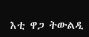እቲ ዋጋ ትውልዲ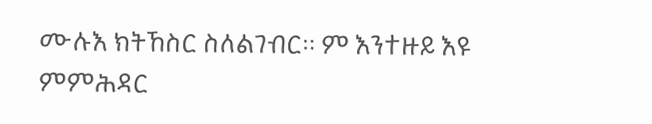ሙሉእ ክትኸስር ስለልገብር። ም እንተዙይ እዩ ምምሕዳር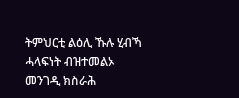ትምህርቲ ልዕሊ ኹሉ ሂብኻ ሓላፍነት ብዝተመልኦ መንገዲ ክስራሕ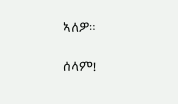ኣለዎ።

ሰላም!